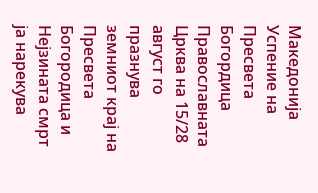Македонија
Успение на Пресвета Богордица
Православната Црква на 15/28 август го празнува земниот крај на Пресвета Богородица и Нејзината смрт ја нарекува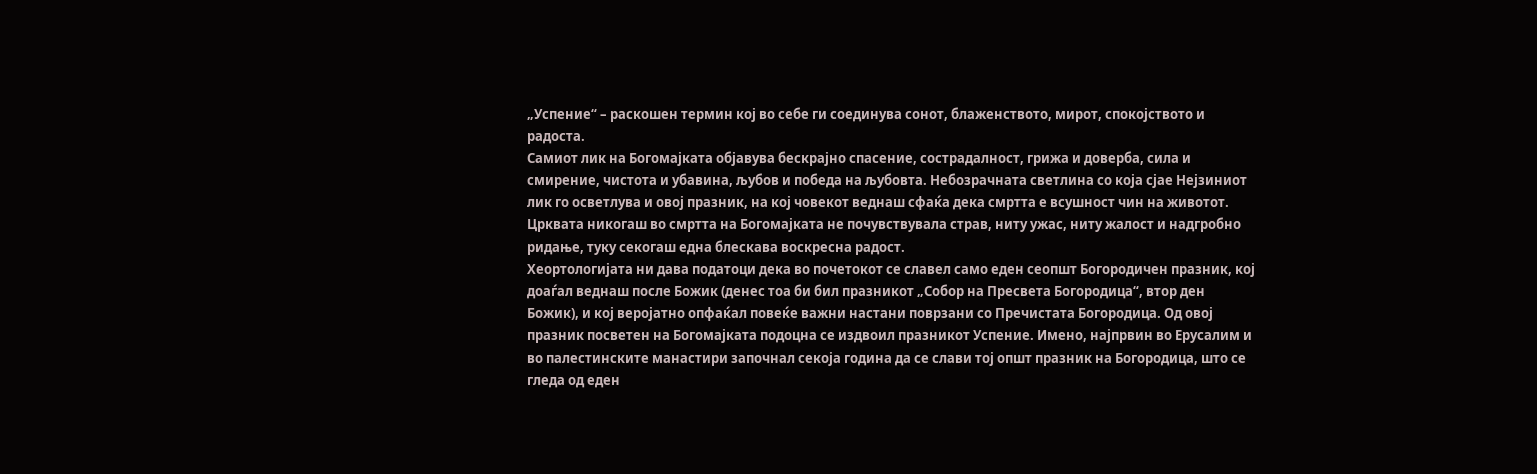„Успение“ – раскошен термин кој во себе ги соединува сонот, блаженството, мирот, спокојството и радоста.
Самиот лик на Богомајката објавува бескрајно спасение, сострадалност, грижа и доверба, сила и смирение, чистота и убавина, љубов и победа на љубовта. Небозрачната светлина со која сјае Нејзиниот лик го осветлува и овој празник, на кој човекот веднаш сфаќа дека смртта е всушност чин на животот. Црквата никогаш во смртта на Богомајката не почувствувала страв, ниту ужас, ниту жалост и надгробно ридање, туку секогаш една блескава воскресна радост.
Хеортологијата ни дава податоци дека во почетокот се славел само еден сеопшт Богородичен празник, кој доаѓал веднаш после Божик (денес тоа би бил празникот „Собор на Пресвета Богородица“, втор ден Божик), и кој веројатно опфаќал повеќе важни настани поврзани со Пречистата Богородица. Од овој празник посветен на Богомајката подоцна се издвоил празникот Успение. Имено, најпрвин во Ерусалим и во палестинските манастири започнал секоја година да се слави тој општ празник на Богородица, што се гледа од еден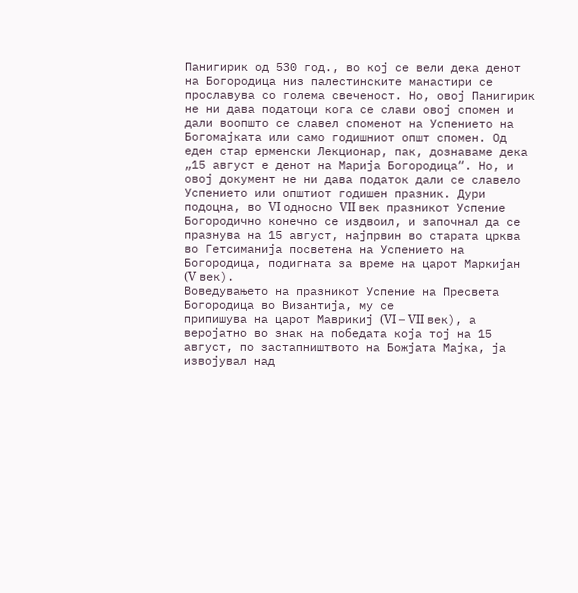Панигирик од 530 год., во кој се вели дека денот на Богородица низ палестинските манастири се прославува со голема свеченост. Но, овој Панигирик не ни дава податоци кога се слави овој спомен и дали воопшто се славел споменот на Успението на Богомајката или само годишниот општ спомен. Од еден стар ерменски Лекционар, пак, дознаваме дека „15 август е денот на Марија Богородица“. Но, и овој документ не ни дава податок дали се славело Успението или општиот годишен празник. Дури подоцна, во VI односно VII век празникот Успение Богородично конечно се издвоил, и започнал да се празнува на 15 август, најпрвин во старата црква во Гетсиманија посветена на Успението на Богородица, подигната за време на царот Маркијан (V век).
Воведувањето на празникот Успение на Пресвета Богородица во Византија, му сe
припишува на царот Маврикиј (VI – VII век), а веројатно во знак на победата која тој на 15 август, по застапништвото на Божјата Мајка, ја извојувал над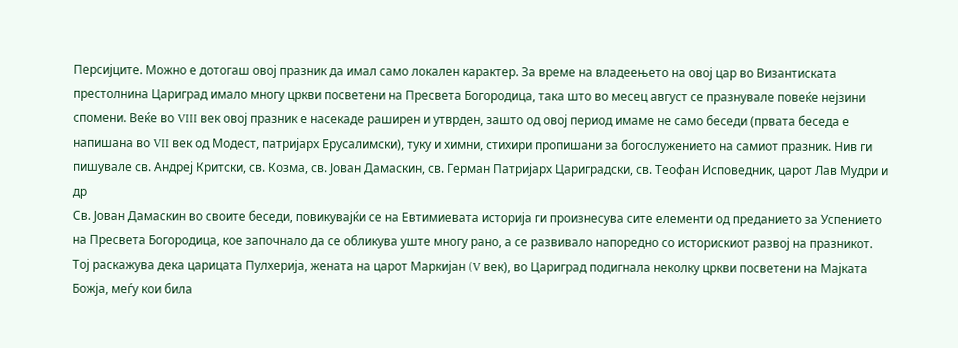Персијците. Можно е дотогаш овој празник да имал само локален карактер. За време на владеењето на овој цар во Византиската престолнина Цариград имало многу цркви посветени на Пресвета Богородица, така што во месец август се празнувале повеќе нејзини спомени. Веќе во VIII век овој празник е насекаде раширен и утврден, зашто од овој период имаме не само беседи (првата беседа е напишана во VII век од Модест, патријарх Ерусалимски), туку и химни, стихири пропишани за богослужението на самиот празник. Нив ги пишувале св. Андреј Критски, св. Козма, св. Јован Дамаскин, св. Герман Патријарх Цариградски, св. Теофан Исповедник, царот Лав Мудри и др
Св. Јован Дамаскин во своите беседи, повикувајќи се на Евтимиевата историја ги произнесува сите елементи од преданието за Успението на Пресвета Богородица, кое започнало да се обликува уште многу рано, а се развивало напоредно со историскиот развој на празникот. Тој раскажува дека царицата Пулхерија, жената на царот Маркијан (V век), во Цариград подигнала неколку цркви посветени на Мајката Божја, меѓу кои била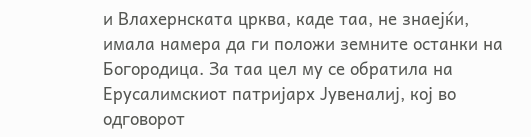и Влахернската црква, каде таа, не знаејќи, имала намера да ги положи земните останки на Богородица. За таа цел му се обратила на Ерусалимскиот патријарх Јувеналиј, кој во одговорот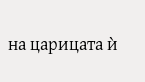на царицата ѝ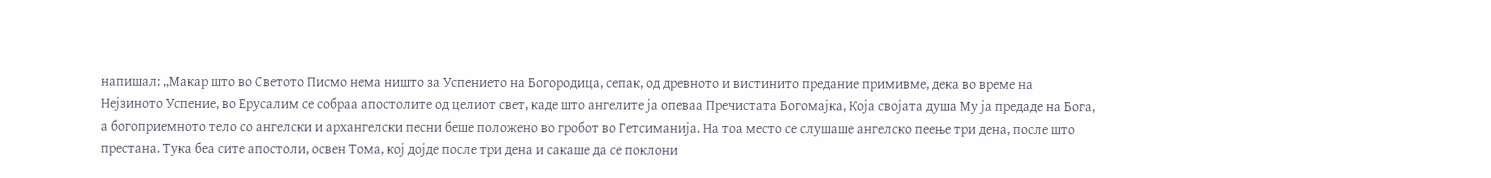напишал: „Макар што во Светото Писмо нема ништо за Успението на Богородица, сепак, од древното и вистинито предание примивме, дека во време на Нејзиното Успение, во Ерусалим се собраа апостолите од целиот свет, каде што ангелите ја опеваа Пречистата Богомајка, Која својата душа Му ја предаде на Бога, а богоприемното тело со ангелски и архангелски песни беше положено во гробот во Гетсиманија. На тоа место се слушаше ангелско пеење три дена, после што престана. Тука беа сите апостоли, освен Тома, кој дојде после три дена и сакаше да се поклони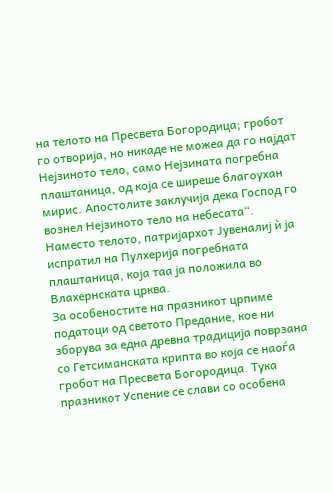на телото на Пресвета Богородица; гробот го отворија, но никаде не можеа да го најдат Нејзиното тело, само Нејзината погребна плаштаница, од која се ширеше благоухан мирис. Апостолите заклучија дека Господ го вознел Нејзиното тело на небесата“. Наместо телото, патријархот Јувеналиј ѝ ја испратил на Пулхерија погребната плаштаница, која таа ја положила во Влахернската црква.
За особеностите на празникот црпиме податоци од светото Предание, кое ни зборува за една древна традиција поврзана со Гетсиманската крипта во која се наоѓа гробот на Пресвета Богородица. Тука празникот Успение се слави со особена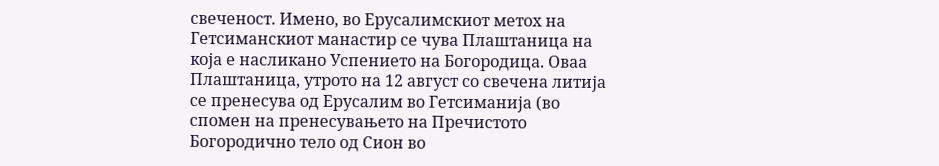свеченост. Имено, во Ерусалимскиот метох на Гетсиманскиот манастир се чува Плаштаница на која е насликано Успението на Богородица. Оваа Плаштаница, утрото на 12 август со свечена литија се пренесува од Ерусалим во Гетсиманија (во спомен на пренесувањето на Пречистото Богородично тело од Сион во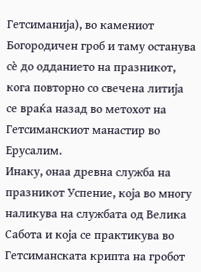Гетсиманија), во камениот Богородичен гроб и таму останува сѐ до одданието на празникот, кога повторно со свечена литија се враќа назад во метохот на Гетсиманскиот манастир во Ерусалим.
Инаку, онаа древна служба на празникот Успение, која во многу наликува на службата од Велика Сабота и која се практикува во Гетсиманската крипта на гробот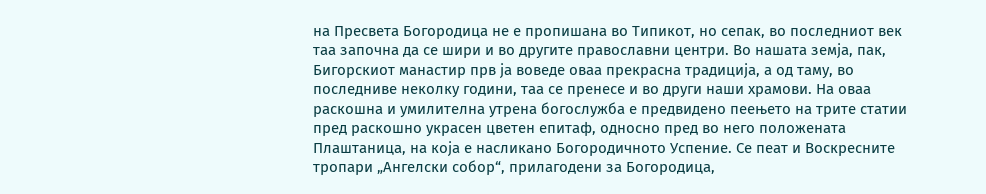на Пресвета Богородица не е пропишана во Типикот, но сепак, во последниот век таа започна да се шири и во другите православни центри. Во нашата земја, пак, Бигорскиот манастир прв ја воведе оваа прекрасна традиција, а од таму, во последниве неколку години, таа се пренесе и во други наши храмови. На оваа раскошна и умилителна утрена богослужба е предвидено пеењето на трите статии пред раскошно украсен цветен епитаф, односно пред во него положената Плаштаница, на која е насликано Богородичното Успение. Се пеат и Воскресните тропари „Ангелски собор“, прилагодени за Богородица,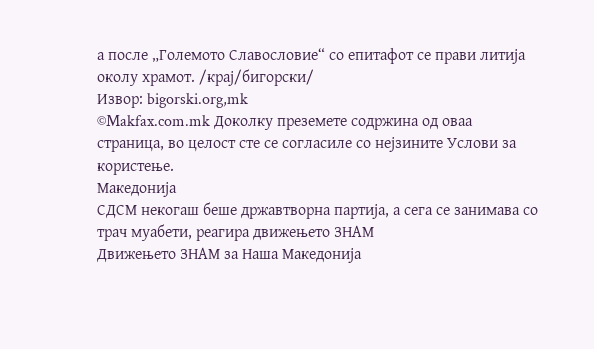а после „Големото Славословие“ со епитафот се прави литија околу храмот. /крај/бигорски/
Извор: bigorski.org,mk
©Makfax.com.mk Доколку преземете содржина од оваа страница, во целост сте се согласиле со нејзините Услови за користење.
Македонија
СДСМ некогаш беше државтворна партија, а сега се занимава со трач муабети, реагира движењето ЗНАМ
Движењето ЗНАМ за Наша Македонија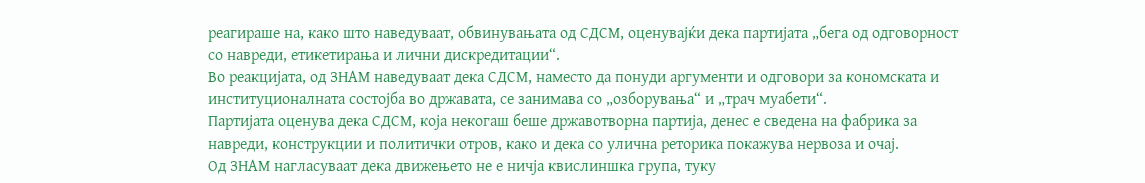реагираше на, како што наведуваат, обвинувањата од СДСМ, оценувајќи дека партијата „бега од одговорност со навреди, етикетирања и лични дискредитации“.
Во реакцијата, од ЗНАМ наведуваат дека СДСМ, наместо да понуди аргументи и одговори за кономската и институционалната состојба во државата, се занимава со „озборувања“ и „трач муабети“.
Партијата оценува дека СДСМ, која некогаш беше државотворна партија, денес е сведена на фабрика за навреди, конструкции и политички отров, како и дека со улична реторика покажува нервоза и очај.
Од ЗНАМ нагласуваат дека движењето не е ничја квислиншка група, туку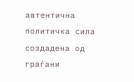автентична политичка сила создадена од граѓани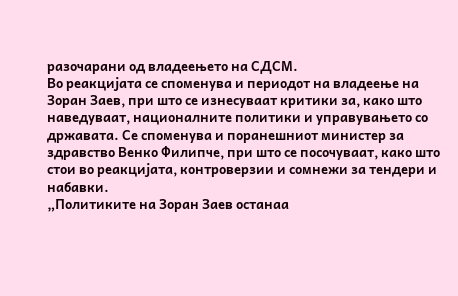разочарани од владеењето на СДСМ.
Во реакцијата се споменува и периодот на владеење на Зоран Заев, при што се изнесуваат критики за, како што наведуваат, националните политики и управувањето со државата. Се споменува и поранешниот министер за здравство Венко Филипче, при што се посочуваат, како што стои во реакцијата, контроверзии и сомнежи за тендери и набавки.
„Политиките на Зоран Заев останаа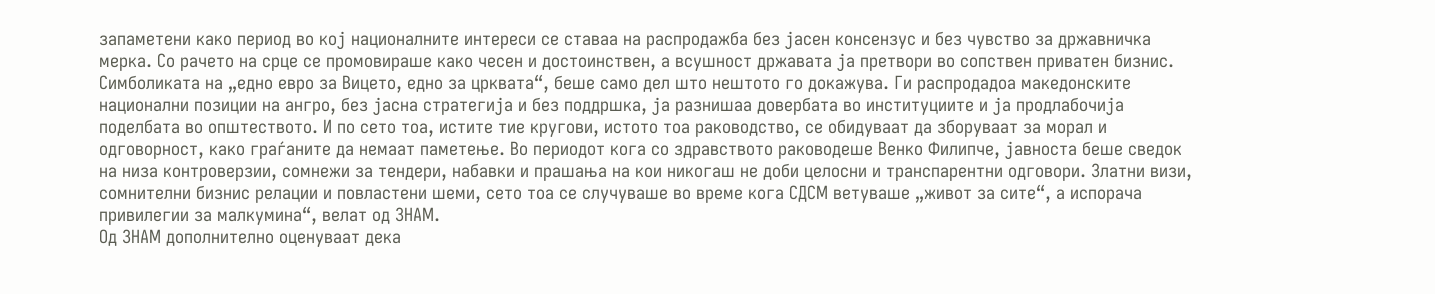запаметени како период во кој националните интереси се ставаа на распродажба без јасен консензус и без чувство за државничка мерка. Со рачето на срце се промовираше како чесен и достоинствен, а всушност државата ја претвори во сопствен приватен бизнис. Симболиката на „едно евро за Вицето, едно за црквата“, беше само дел што нештото го докажува. Ги распродадоа македонските национални позиции на ангро, без јасна стратегија и без поддршка, ја разнишаа довербата во институциите и ја продлабочија поделбата во општеството. И по сето тоа, истите тие кругови, истото тоа раководство, се обидуваат да зборуваат за морал и одговорност, како граѓаните да немаат паметење. Во периодот кога со здравството раководеше Венко Филипче, јавноста беше сведок на низа контроверзии, сомнежи за тендери, набавки и прашања на кои никогаш не доби целосни и транспарентни одговори. Златни визи, сомнителни бизнис релации и повластени шеми, сето тоа се случуваше во време кога СДСМ ветуваше „живот за сите“, а испорача привилегии за малкумина“, велат од ЗНАМ.
Од ЗНАМ дополнително оценуваат дека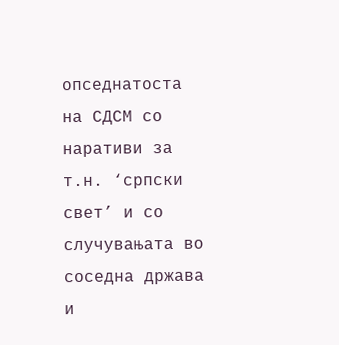опседнатоста на СДСМ со наративи за т.н. ‘српски свет’ и со случувањата во соседна држава и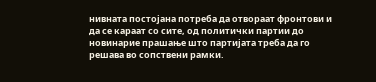нивната постојана потреба да отвораат фронтови и да се караат со сите, од политички партии до новинарие прашање што партијата треба да го решава во сопствени рамки.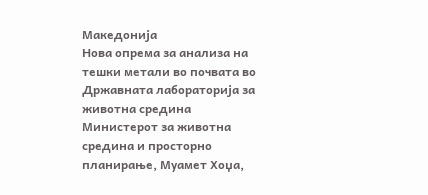Македонија
Нова опрема за анализа на тешки метали во почвата во Државната лабораторија за животна средина
Министерот за животна средина и просторно планирање, Муамет Хоџа,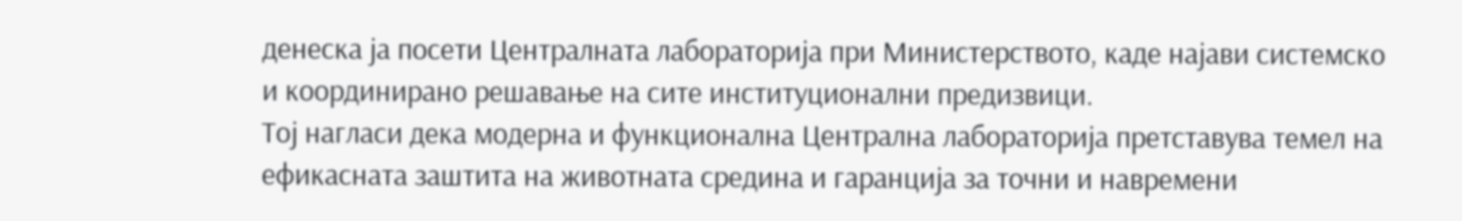денеска ја посети Централната лабораторија при Министерството, каде најави системско и координирано решавање на сите институционални предизвици.
Тој нагласи дека модерна и функционална Централна лабораторија претставува темел на ефикасната заштита на животната средина и гаранција за точни и навремени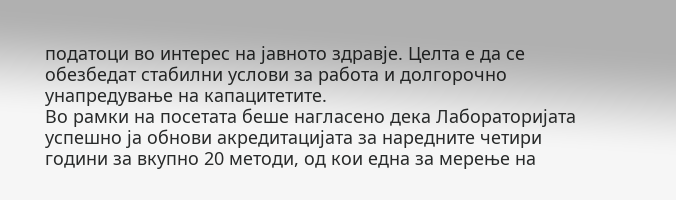податоци во интерес на јавното здравје. Целта е да се обезбедат стабилни услови за работа и долгорочно унапредување на капацитетите.
Во рамки на посетата беше нагласено дека Лабораторијата успешно ја обнови акредитацијата за наредните четири години за вкупно 20 методи, од кои една за мерење на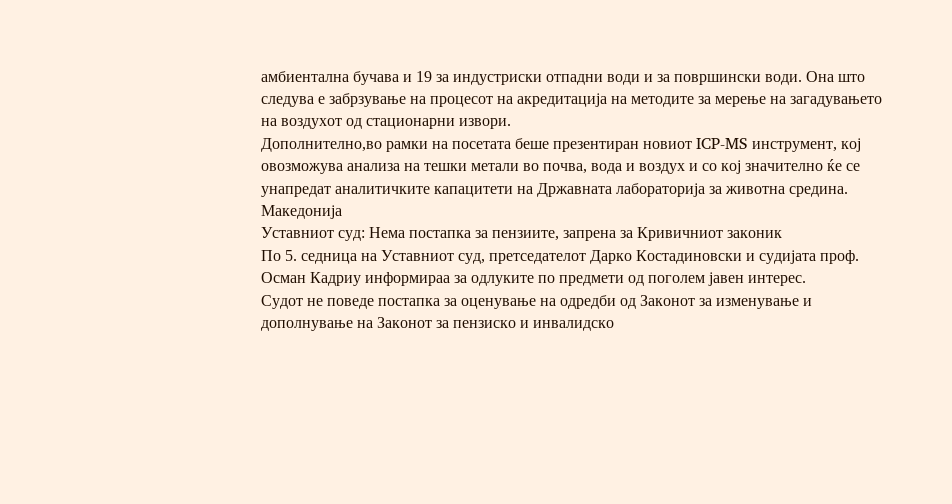амбиентална бучава и 19 за индустриски отпадни води и за површински води. Она што следува е забрзување на процесот на акредитација на методите за мерење на загадувањето на воздухот од стационарни извори.
Дополнително,во рамки на посетата беше презентиран новиот ICP-MS инструмент, кој овозможува анализа на тешки метали во почва, вода и воздух и со кој значително ќе се унапредат аналитичките капацитети на Државната лабораторија за животна средина.
Македонија
Уставниот суд: Нема постапка за пензиите, запрена за Кривичниот законик
По 5. седница на Уставниот суд, претседателот Дарко Костадиновски и судијата проф. Осман Кадриу информираа за одлуките по предмети од поголем јавен интерес.
Судот не поведе постапка за оценување на одредби од Законот за изменување и дополнување на Законот за пензиско и инвалидско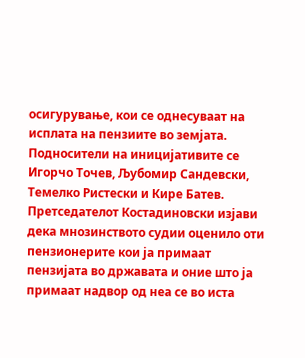осигурување, кои се однесуваат на исплата на пензиите во земјата.
Подносители на иницијативите се Игорчо Точев, Љубомир Сандевски, Темелко Ристески и Кире Батев.
Претседателот Костадиновски изјави дека мнозинството судии оценило оти пензионерите кои ја примаат пензијата во државата и оние што ја примаат надвор од неа се во иста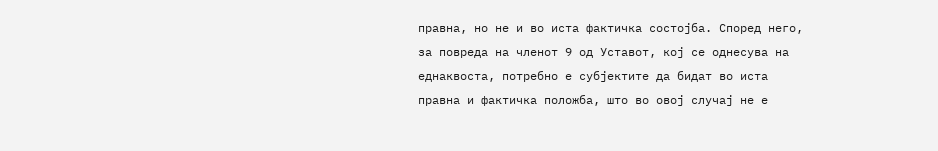правна, но не и во иста фактичка состојба. Според него, за повреда на членот 9 од Уставот, кој се однесува на еднаквоста, потребно е субјектите да бидат во иста правна и фактичка положба, што во овој случај не е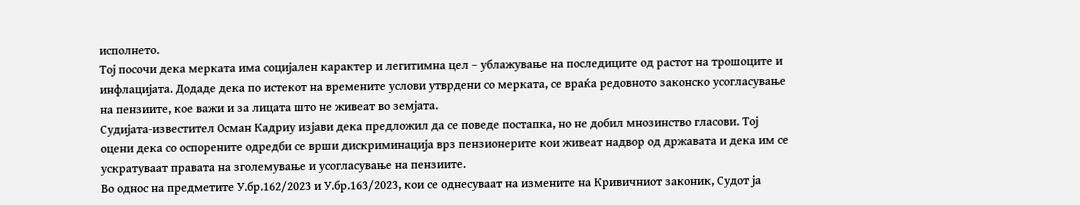исполнето.
Тој посочи дека мерката има социјален карактер и легитимна цел – ублажување на последиците од растот на трошоците и инфлацијата. Додаде дека по истекот на времените услови утврдени со мерката, се враќа редовното законско усогласување на пензиите, кое важи и за лицата што не живеат во земјата.
Судијата-известител Осман Кадриу изјави дека предложил да се поведе постапка, но не добил мнозинство гласови. Тој оцени дека со оспорените одредби се врши дискриминација врз пензионерите кои живеат надвор од државата и дека им се ускратуваат правата на зголемување и усогласување на пензиите.
Во однос на предметите У.бр.162/2023 и У.бр.163/2023, кои се однесуваат на измените на Кривичниот законик, Судот ја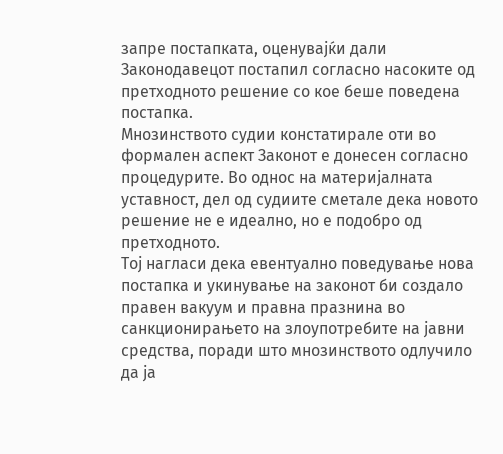запре постапката, оценувајќи дали Законодавецот постапил согласно насоките од претходното решение со кое беше поведена постапка.
Мнозинството судии констатирале оти во формален аспект Законот е донесен согласно процедурите. Во однос на материјалната уставност, дел од судиите сметале дека новото решение не е идеално, но е подобро од претходното.
Тој нагласи дека евентуално поведување нова постапка и укинување на законот би создало правен вакуум и правна празнина во санкционирањето на злоупотребите на јавни средства, поради што мнозинството одлучило да ја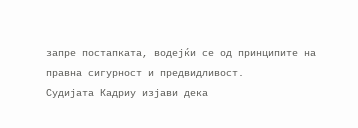запре постапката, водејќи се од принципите на правна сигурност и предвидливост.
Судијата Кадриу изјави дека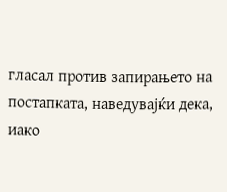гласал против запирањето на постапката, наведувајќи дека, иако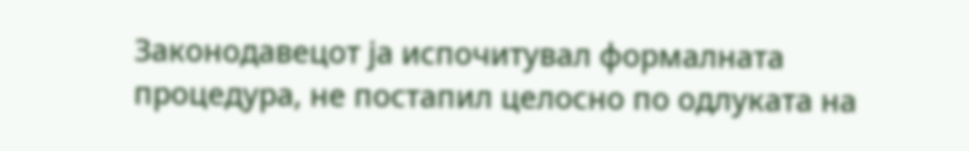Законодавецот ја испочитувал формалната процедура, не постапил целосно по одлуката на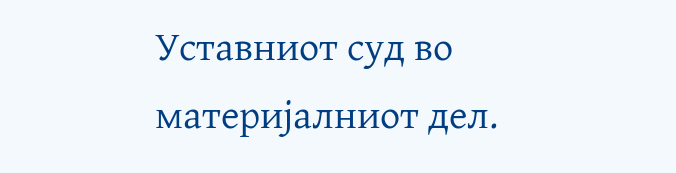Уставниот суд во материјалниот дел.